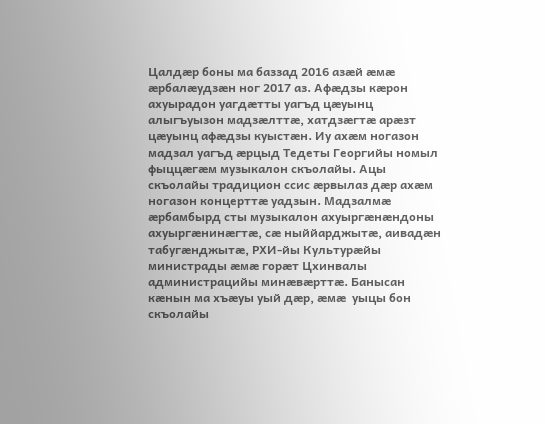Цалдæр боны ма баззад 2016 азæй æмæ æрбалæудзæн ног 2017 аз. Афæдзы кæрон ахуырадон уагдæтты уагъд цæуынц алыгъуызон мадзæлттæ, хатдзæгтæ арæзт цæуынц афæдзы куыстæн. Иу ахæм ногазон мадзал уагъд æрцыд Тедеты Георгийы номыл фыццæгæм музыкалон скъолайы. Ацы скъолайы традицион ссис æрвылаз дæр ахæм ногазон концерттæ уадзын. Мадзалмæ æрбамбырд сты музыкалон ахуыргæнæндоны ахуыргæнинæгтæ, сæ ныййарджытæ, аивадæн табугæнджытæ, РХИ-йы Культурæйы министрады æмæ горæт Цхинвалы администрацийы минæвæрттæ. Банысан кæнын ма хъæуы уый дæр, æмæ  уыцы бон скъолайы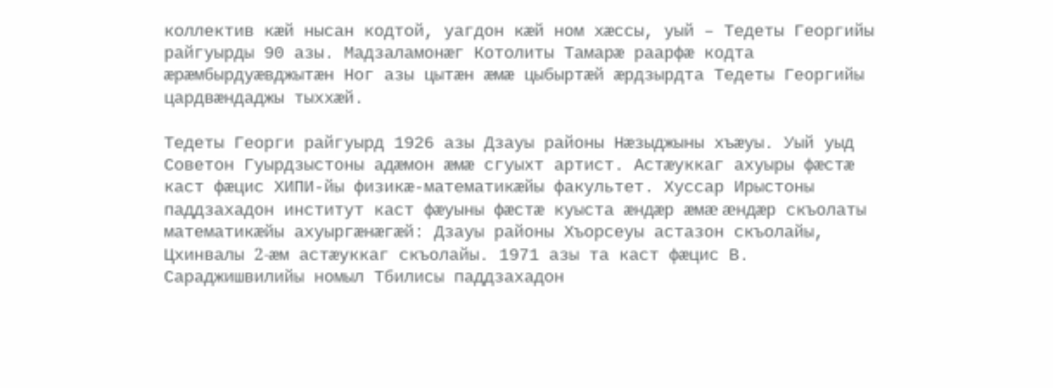коллектив кæй нысан кодтой, уагдон кæй ном хæссы, уый – Тедеты Георгийы  райгуырды 90 азы. Мадзаламонæг Котолиты Тамарæ раарфæ кодта æрæмбырдуæвджытæн Ног азы цытæн æмæ цыбыртæй æрдзырдта Тедеты Георгийы цардвæндаджы тыххæй.

Тедеты Георги райгуырд 1926 азы Дзауы районы Нæзыджыны хъæуы. Уый уыд Советон Гуырдзыстоны адæмон æмæ сгуыхт артист. Астæуккаг ахуыры фæстæ каст фæцис ХИПИ-йы физикæ-математикæйы факультет. Хуссар Ирыстоны паддзахадон институт каст фæуыны фæстæ куыста æндæр æмæ æндæр скъолаты математикæйы ахуыргæнæгæй: Дзауы районы Хъорсеуы астазон скъолайы, Цхинвалы 2-æм астæуккаг скъолайы. 1971 азы та каст фæцис В. Сараджишвилийы номыл Тбилисы паддзахадон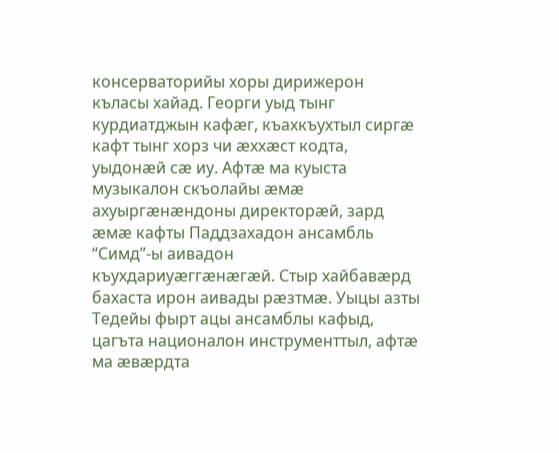консерваторийы хоры дирижерон къласы хайад. Георги уыд тынг курдиатджын кафæг, къахкъухтыл сиргæ кафт тынг хорз чи æххæст кодта, уыдонæй сæ иу. Афтæ ма куыста музыкалон скъолайы æмæ ахуыргæнæндоны директорæй, зард æмæ кафты Паддзахадон ансамбль “Симд”-ы аивадон къухдариуæггæнæгæй. Стыр хайбавæрд бахаста ирон аивады рæзтмæ. Уыцы азты Тедейы фырт ацы ансамблы кафыд, цагъта националон инструменттыл, афтæ ма æвæрдта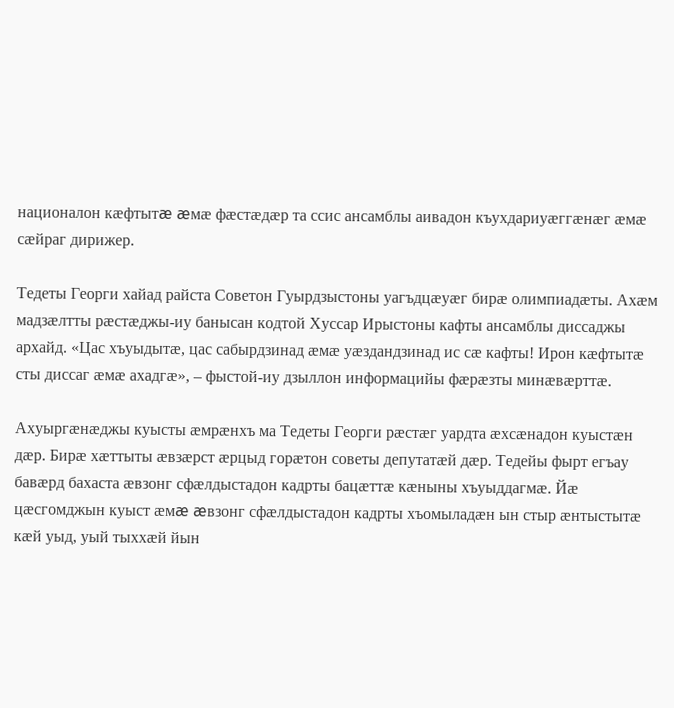националон кæфтытæ æмæ фæстæдæр та ссис ансамблы аивадон къухдариуæггæнæг æмæ сæйраг дирижер.

Тедеты Георги хайад райста Советон Гуырдзыстоны уагъдцæуæг бирæ олимпиадæты. Ахæм мадзæлтты рæстæджы-иу банысан кодтой Хуссар Ирыстоны кафты ансамблы диссаджы  архайд. «Цас хъуыдытæ, цас сабырдзинад æмæ уæздандзинад ис сæ кафты! Ирон кæфтытæ сты диссаг æмæ ахадгæ», – фыстой-иу дзыллон информацийы фæрæзты минæвæрттæ.

Ахуыргæнæджы куысты æмрæнхъ ма Тедеты Георги рæстæг уардта æхсæнадон куыстæн дæр. Бирæ хæттыты æвзæрст æрцыд горæтон советы депутатæй дæр. Тедейы фырт егъау бавæрд бахаста æвзонг сфæлдыстадон кадрты бацæттæ кæныны хъуыддагмæ. Йæ цæсгомджын куыст æмæ æвзонг сфæлдыстадон кадрты хъомыладæн ын стыр æнтыстытæ кæй уыд, уый тыххæй йын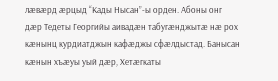лæвæрд æрцыд “Кады Нысан”-ы орден. Абоны онг дæр Тедеты Георгийы аивадæн табугæнджытæ нæ рох кæнынц курдиатджын кафæджы сфæлдыстад. Банысан кæнын хъæуы уый дæр, Хетæгкаты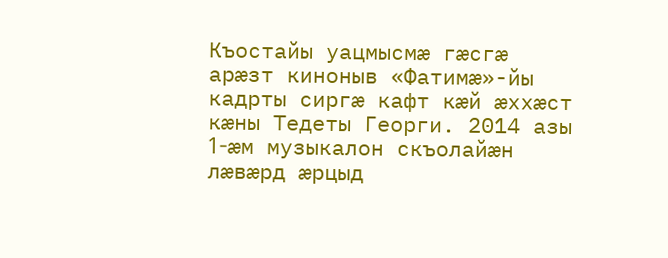Къостайы уацмысмæ гæсгæ арæзт киноныв «Фатимæ»-йы кадрты сиргæ кафт кæй æххæст кæны Тедеты Георги. 2014 азы 1-æм музыкалон скъолайæн лæвæрд æрцыд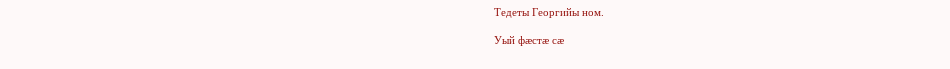Тедеты Георгийы ном.

Уый фæстæ сæ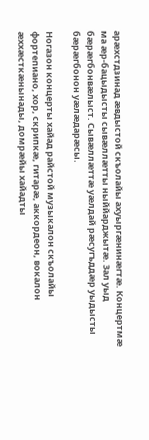арæхстдзинад æвдыстой скъолайы ахуыргæнинæгтæ. Концертмæ ма æр-бацыдысты сывæллæтты ныййарджытæ. Зал уыд бæрæгбонвæлыст. Сывæллæттæ уæлдай рæсугъддæр уыдысты бæрæгбонон уæлæдарæсы.

Ногазон концерты хайад райстой музыкалон скъолайы фортепиано, хор, скрипкæ, гитарæ, аккордеон, вокалон æххæсткæнынады, домрæйы хайадты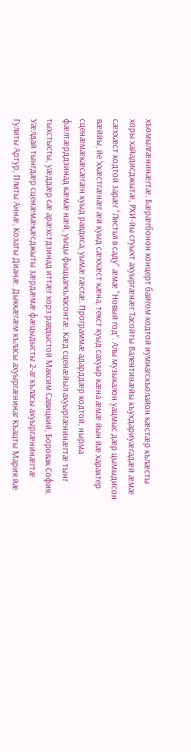хъомылгæнинæгтæ. Бæрæгбонон концерт байгом кодтой иумиагскъолайон кæстæр кълæсты хоры хайадисджытæ, РХИ-йы сгуыхт ахуыргæнæг Тасойты Валентинæйы къухдариуæгадæй æмæ сæххæст кодтой зарæг “Листья в саду” æмæ “Новый год”. Алы музыкалон уацмыс дæр цымыдисон вæййы, йе ‘ххæстгæнæг æй куыд сæххæст кæна, текст куыд сахуыр кæна æмæ йын йæ характер сценæмæкæсæгæн куыд равдиса, уымæ гæсгæ. Программæ адарддæр кодтой, нырма фæлтæрддзинад кæмæ нæй, уыцы фыццагкъласонтæ. Кæд сценæйыл ахуыргæнинæгтæ тынг тыхстысты, уæддæр сæ арæхстдзинад иттæг хорз равдыстой Максим Савицкий, Боровак София. Уæлдай тынгдæр сценæмæкæсджыты зæрдæмæ фæцыдысты 2-аг къласы ахуыргæнинæгтæ Гулиты Артур, Плиты Аннæ, Козаты Дианæ. Дыккæгæм къласы ахуыргæнинаг Къацты Мария йæ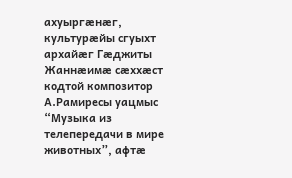ахуыргæнæг, культурæйы сгуыхт архайæг Гæджиты Жаннæимæ сæххæст кодтой композитор А.Рамиресы уацмыс “Музыка из телепередачи в мире животных”, афтæ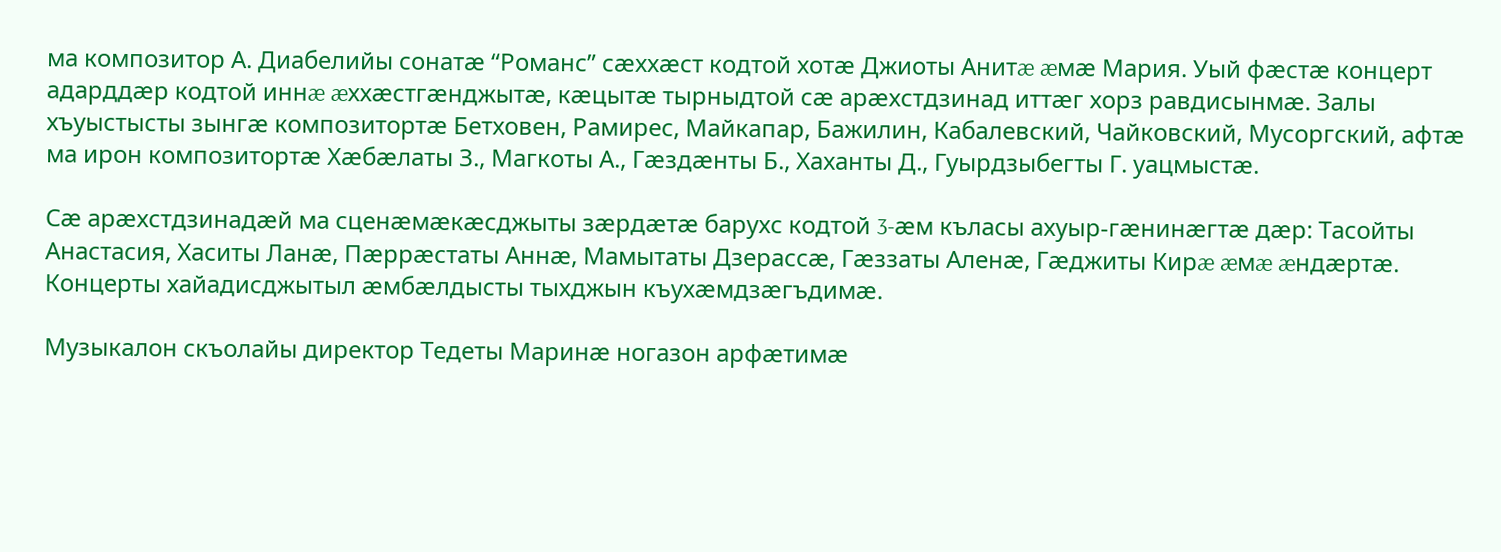ма композитор А. Диабелийы сонатæ “Романс” сæххæст кодтой хотæ Джиоты Анитæ æмæ Мария. Уый фæстæ концерт адарддæр кодтой иннæ æххæстгæнджытæ, кæцытæ тырныдтой сæ арæхстдзинад иттæг хорз равдисынмæ. Залы хъуыстысты зынгæ композитортæ Бетховен, Рамирес, Майкапар, Бажилин, Кабалевский, Чайковский, Мусоргский, афтæ ма ирон композитортæ Хæбæлаты З., Магкоты А., Гæздæнты Б., Хаханты Д., Гуырдзыбегты Г. уацмыстæ.

Сæ арæхстдзинадæй ма сценæмæкæсджыты зæрдæтæ барухс кодтой 3-æм къласы ахуыр-гæнинæгтæ дæр: Тасойты Анастасия, Хаситы Ланæ, Пæррæстаты Аннæ, Мамытаты Дзерассæ, Гæззаты Аленæ, Гæджиты Кирæ æмæ æндæртæ. Концерты хайадисджытыл æмбæлдысты тыхджын къухæмдзæгъдимæ.

Музыкалон скъолайы директор Тедеты Маринæ ногазон арфæтимæ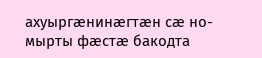ахуыргæнинæгтæн сæ но-мырты фæстæ бакодта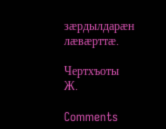зæрдылдарæн лæвæрттæ.

Чертхъоты Ж.

Comments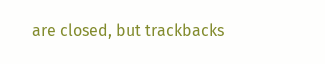are closed, but trackbacks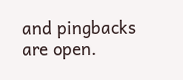and pingbacks are open.